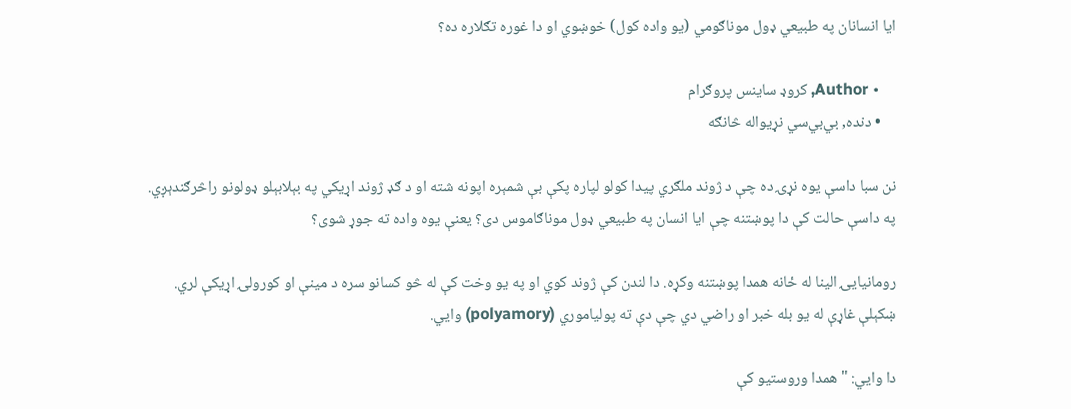ایا انسانان په طبیعي ډول موناګومي (یو واده کول) خوښوي او دا غوره تګلاره ده؟

    • Author, کروډ ساینس پروګرام
    • دنده, بي‌بي‌سي نړیواله څانګه

نن سبا داسې یوه نړۍ ده چې د ژوند ملګري پیدا کولو لپاره پکې بې شمېره اپونه شته او د ګډ ژوند اړیکي په بېلابېلو ډولونو راڅرګندېږي. په داسې حالت کې دا پوښتنه چې ایا انسان په طبیعي ډول موناګاموس دی؟ یعنې یوه واده ته جوړ شوی؟

رومانیایۍ الینا له ځانه همدا پوښتنه وکړه. دا لندن کې ژوند کوي او په یو وخت کې له څو کسانو سره د مینې او کورولۍ اړیکې لري. ښکېلې غاړې له یو بله خبر او راضي دي چې دې ته پولياموري (polyamory) وايي.

دا وايي: "همدا وروستیو کې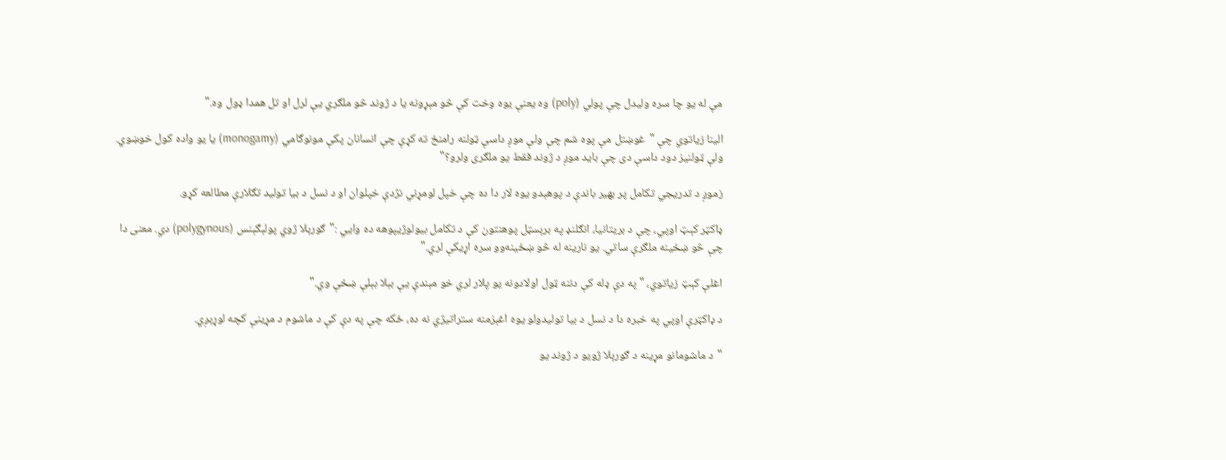مې له یو چا سره ولیدل چې پولي (poly) وه یعنې یوه وخت کې څو مېړونه یا د ژوند څو ملګري یې لرل او تل همدا ډول وه."

الینا زیاتوي چې "غوښتل مې پوه شم چې ولې موږ داسې ټولنه رامنځ‌ ته کړې چې انسانان پکې مونوګامي (monogamy) یا یو واده کول خوښوي. ولې ټولنیز دود داسې دی چې باید موږ د ژوند فقط یو ملګری ولرو؟"

زموږ د تدریجي تکامل پر بهیر باندې د پوهېدو یوه لار دا ده چې خپل لومړني نژدې خپلوان او د نسل د بیا تولید تګلارې مطالعه کړو.

ډاکټر کېټ اوپي، چې د بریتانیا، انګلنډ په برېسټل پوهنتون کې د تکامل بیولوژیپوهه ده وايي :"ګورېلا ژوي پولېګېنس (polygynous) دي. معنی دا چې څو ښځینه ملګرې ساتي. یو نارینه له څو ښځینه‌وو سره اړیکې لري."

اغلې کېټ زیاتوي، " په دې ډله کې دننه ټول اولادونه یو پلار لري خو مېندې یې بېلا بېلې ښځې وي."

د ډاکټرې اوپي په خبره دا د نسل د بیا تولیدولو یوه اغېزمنه ستراتیژي نه ده، ځکه چې په دې کې د ماشوم د مړینې کچه لوړېږي.

"د ماشومانو مړینه د ګورېلا ژویو د ژوند یو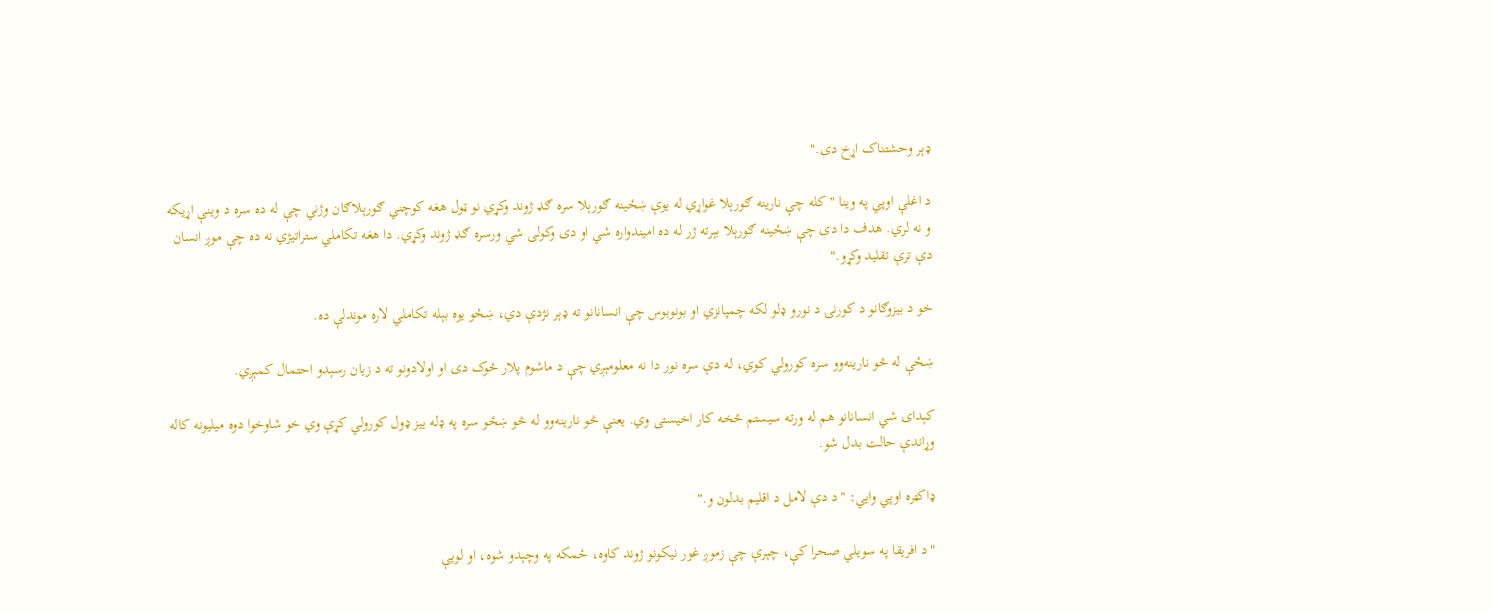ډېر وحشتناک اړخ دی."

د اغلې اوپي په وینا " کله چې نارینه ګورېلا غواړي له یوې ښځینه ګورېلا سره ګډ ژوند وکړي نو ټول هغه کوچني ګورېلاګان وژني چې له ده سره د وینې اړیکه و نه لري. هدف دا دی چې ښځینه ګورېلا بېرته ژر له ده امیندواره شي او دی وکولی شي ورسره ګډ ژوند وکړي. دا هغه تکاملي ستراتیژي نه ده چې موږ انسان دې ترې تقلید وکړو."

خو د بیزوګانو د کورنۍ د نورو ډلو لکه چمپانزي او بونوبوس چې انسانانو ته ډېر نژدې دي، ښځو یوه بېله تکاملي لاره موندلې ده.

ښځې له څو نارینه‌وو سره کورولي کوي، له دې سره نور دا نه معلومېږي چې د ماشوم پلار څوک دی او اولادونو ته د زیان رسېدو احتمال کمېږي.

کېدای شي انسانانو هم له ورته سیستم څخه کار اخیستی وي. یعنې څو نارینه‌وو له څو ښځو سره په ډله ییز ډول کورولي کړې وي خو شاوخوا دوه میلیونه کاله وړاندې حالت بدل شو.

ډاکټره اوپي وايي: "د دې لامل د اقلیم بدلون و."

"د افریقا په سویلي صحرا کې، چېرې چې زموږ غور نیکونو ژوند کاوه، ځمکه په وچېدو شوه، او لویې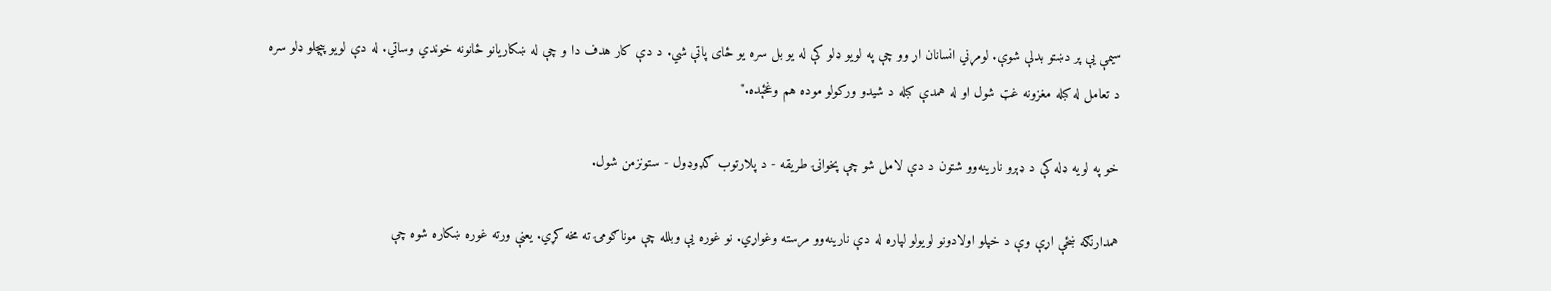سیمې یې پر دښتو بدلې شوې. لومړني انسانان اړ وو چې په لویو ډلو کې له یو بل سره یو ځای پاتې شي. د دې کار هدف دا و چې له ښکاریانو ځانونه خوندي وساتي. له دې لویو پېچلو ډلو سره د تعامل له کبله مغزونه غټ شول او له همدې کبله د شیدو ورکولو موده هم وغځېده."

خو په لویه ډله کې د ډېرو نارینه‌وو شتون د دې لامل شو چې پخوانۍ طریقه - د پلارتوب ګډوډول - ستونزمن شول.

همدارنګه ښځې اړې وې د خپلو اولادونو لویولو لپاره له دې نارینه‌وو مرسته وغواړي. نو غوره یې وبلله چې موناګومۍ ته مخه کړي. یعنې ورته غوره ښکاره شوه چې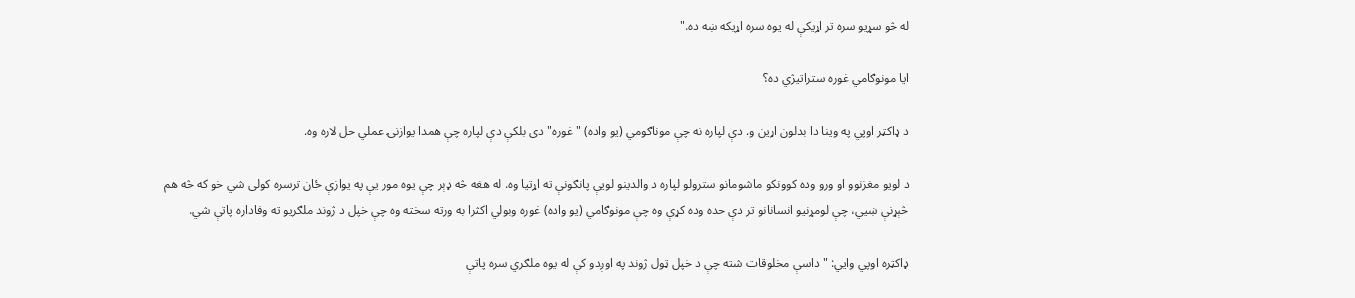له څو سړیو سره تر اړیکې له یوه سره اړیکه ښه ده."

ایا مونوګامي غوره ستراتیژي ده؟

د ډاکټر اوپي په وینا دا بدلون اړین و. دې لپاره نه چې موناګومي (یو واده) "غوره" دی بلکې دې لپاره چې همدا یوازنۍ عملي حل لاره وه.

د لویو مغزنوو او ورو وده کوونکو ماشومانو سترولو لپاره د والدینو لویې پانګونې ته اړتیا وه. له هغه څه ډېر چې یوه مور یې په یوازې ځان ترسره کولی شي خو که څه هم څېړنې ښيي، چې لومړنیو انسانانو تر دې حده وده کړې وه چې مونوګامي (یو واده) غوره وبولي اکثرا به ورته سخته وه چې خپل د ژوند ملګریو ته وفاداره پاتې شي.

ډاکټره اوپي وايي: "داسې مخلوقات شته چې د خپل ټول ژوند په اوږدو کې له یوه ملګري سره پاتې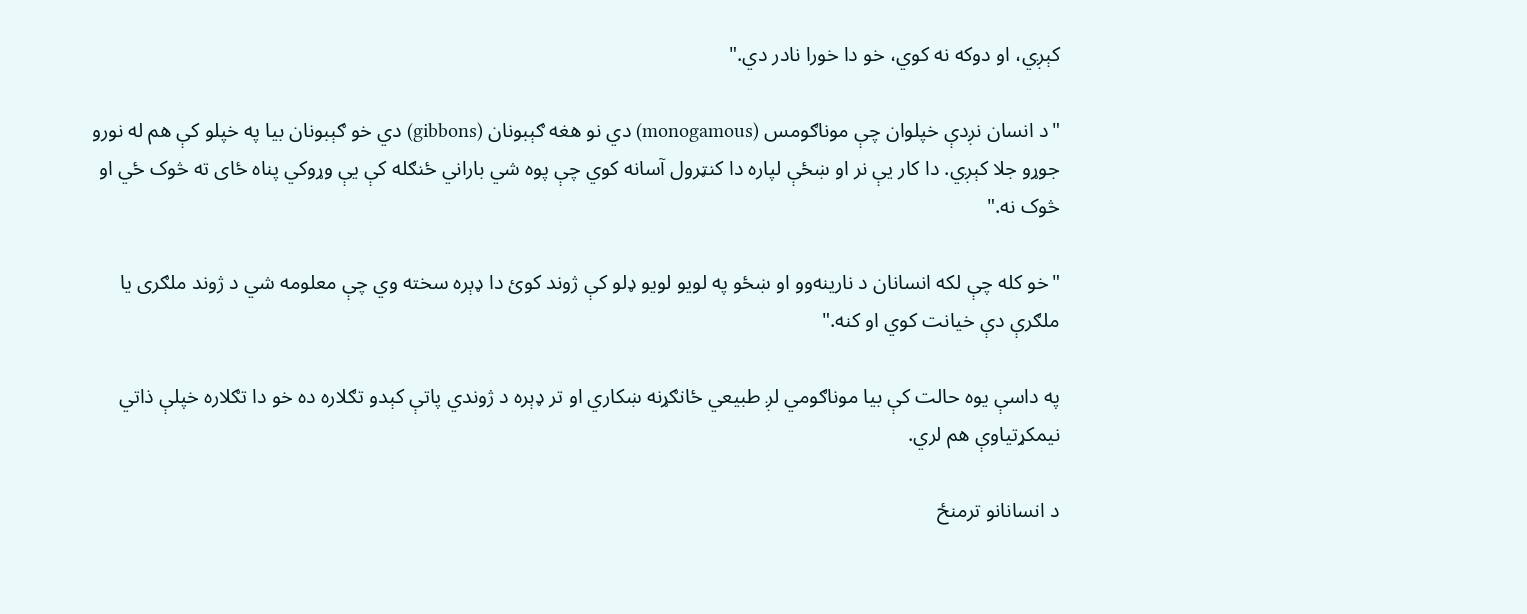کېږي، او دوکه نه کوي، خو دا خورا نادر دي."

"د انسان نږدې خپلوان چې موناګومس (monogamous) دي نو هغه ګېبونان (gibbons) دي خو ګېبونان بیا په خپلو کې هم له نورو جوړو جلا کېږي. دا کار یې نر او ښځې لپاره دا کنټرول آسانه کوي چې پوه شي باراني ځنګله کې یې وړوکي پناه ځای ته څوک ځي او څوک نه."

"خو کله چې لکه انسانان د نارینه‌وو او ښځو په لویو لویو ډلو کې ژوند کوئ دا ډېره سخته وي چې معلومه شي د ژوند ملګری یا ملګرې دې خیانت کوي او کنه."

په داسې یوه حالت کې بیا موناګومي لږ طبیعي ځانګړنه ښکاري او تر ډېره د ژوندي پاتې کېدو تګلاره ده خو دا تګلاره خپلې ذاتي نیمکړتیاوې هم لري.

د انسانانو ترمنځ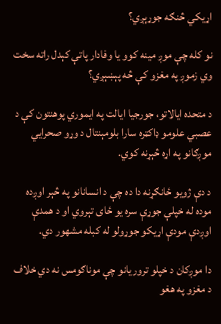اړیکي څنګه جوړېږي؟

نو کله چې موږ مینه کوو یا وفادار پاتې کېدل راته سخت وي زموږ په مغزو کې څه پېښېږي؟

د متحده ایالاتو، جورجیا ایالت په ایموري پوهنتون کې د عصبي علومو ډاکټره سارا بلومېنتال د وړو صحرايي موږګانو په اړه څېړنه کوي.

د دې ژویو ځانګړنه دا ده چې د انسانانو په څېر اوږده موده له خپلې جوړې سره یو ځای تېروي او د همدې اوږدې مودې اړیکو جوړولو له کبله مشهور دي.

دا موږکان د خپلو تروریانو چې موناګومس نه دي خلاف د مغزو په هغو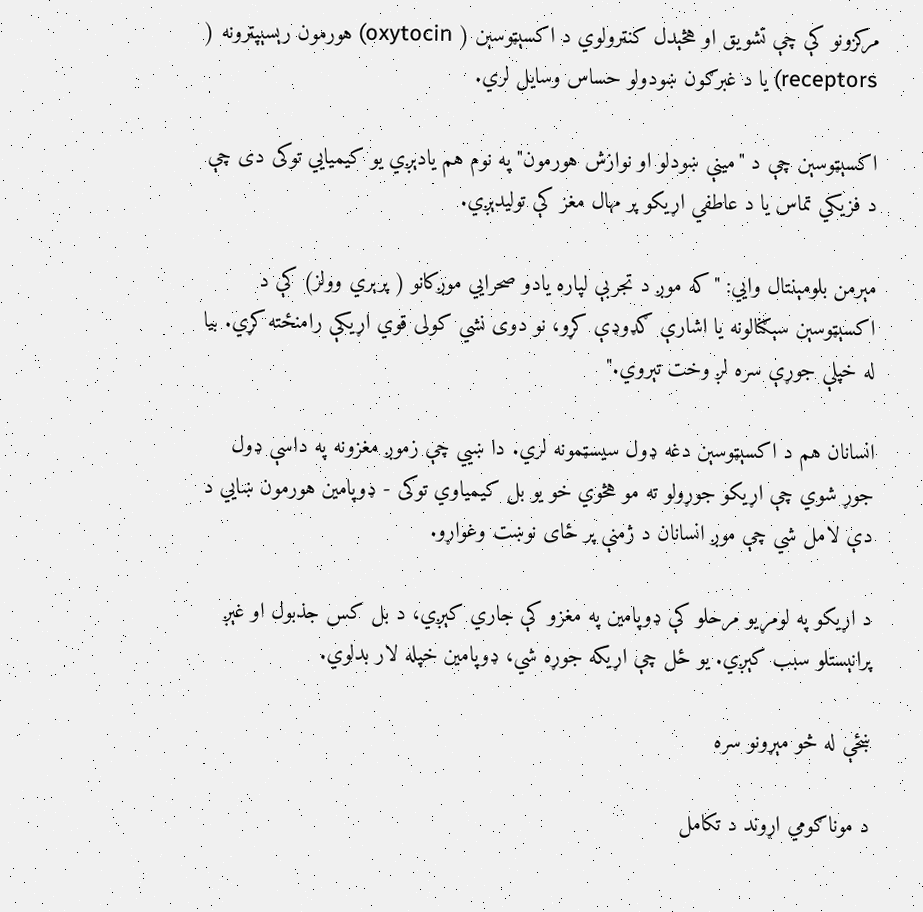مرکزونو کې چې تشویق او هڅېدل کنټرولوي د اکسېټوسېن ( oxytocin) هورمون رېسېپټرونه ( receptors) یا د غبرګون ښودولو حساس وسایل لري.

اکسېټوسېن چې د "مینې ښودلو او نوازش هورمون" په نوم هم یادېږي یو کيمیايي توکی دی چې د فزیکي تماس یا د عاطفي اړیکو پر مهال مغز کې تولیدېږي.

مېرمن بلومېنتال وايي: "که موږ د تجربې لپاره یادو صحرايي موږکانو ( پرېري وولز) کې د اکسېټوسېن سېګنالونه یا اشارې ګډوډې کړو، نو دوی نشي کولی قوي اړیکې رامنځته کړي. بیا له خپلې جوړې سره لږ وخت تېروي."

انسانان هم د اکسېټوسېن دغه ډول سیسټمونه لري. دا ښيي چې زموږ مغزونه په داسې ډول جوړ شوي چې اړیکو جوړولو ته مو هڅوي خو یو بل کیمیاوي توکی - ډوپامین هورمون ښايي د دې لامل شي چې موږ انسانان د ژمنې پر ځای نوښت وغواړو.

د اړیکو په لومړیو مرحلو کې ډوپامین په مغزو کې جاري کېږي، د بل کس جذبول او غېږ پرانېستلو سبب کېږي. یو ځل چې اړیکه جوړه شي، ډوپامین خپله لار بدلوي.

ښځې له څو مېړونو سره

د موناګومي اړوند د تکامل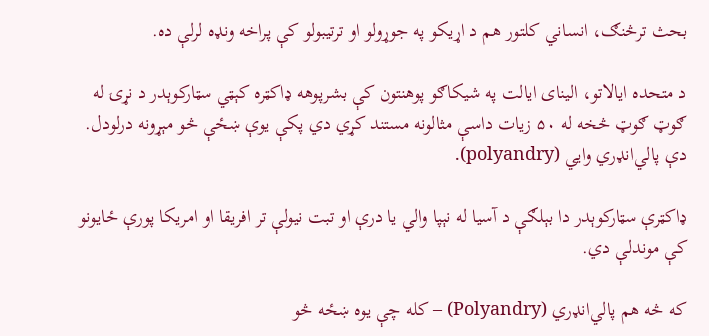بحث ترڅنګ، انساني کلتور هم د اړیکو په جوړولو او ترتیبولو کې پراخه ونډه لرلې ده.

د متحده ایالاتو، الینای ایالت په شیکاګو پوهنتون کې بشرپوهه ډاکټره کېټي سټارکوېدر د نړۍ له ګوټ ګوټ څخه له ۵۰ زیات داسې مثالونه مستند کړي دي پکې یوې ښځې څو مېړونه درلودل. دې پالي‌انډري وايي (polyandry).

ډاکټرې سټارکوېدر دا بېلګې د آسیا له نېپا والي یا درې او تبت نیولې تر افریقا او امریکا پورې ځایونو کې موندلې دي.

که څه هم پالي‌انډري (Polyandry) – کله چې یوه ښځه څو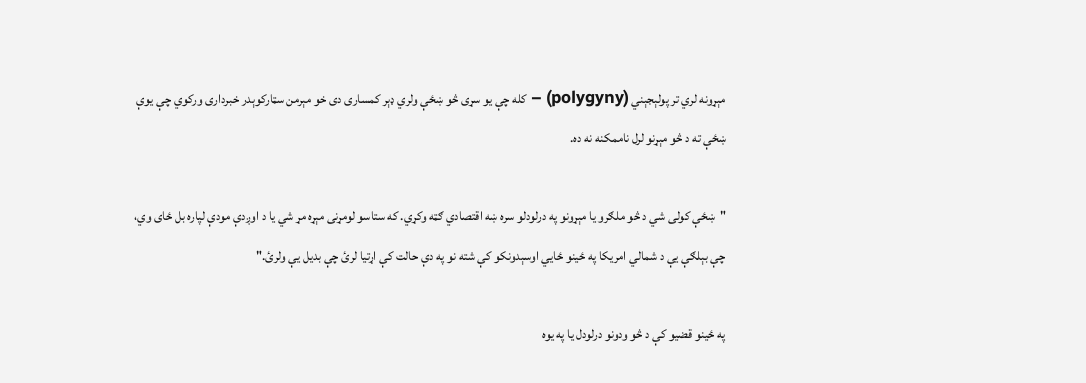مېړونه لري تر پولېجېني (polygyny) – کله چې یو سړی څو ښځې ولري ډېر کمساری دی خو مېرمن سټارکوېدر خبرداری ورکوي چې یوې ښځې ته د څو مېړنو لرل ناممکنه نه ده.

"ښځې کولی شي د څو ملګرو یا مېړونو په درلودلو سره ښه اقتصادي ګټه وکړي. که ستاسو لومړنی مېړه مړ شي یا د اوږدې مودې لپاره بل ځای وي، چې بېلګې یې د شمالي امریکا په ځینو ځايي اوسېدونکو کې شته نو په دې حالت کې اړتیا لرئ چې بدیل یې ولرئ."

په ځینو قضیو کې د څو ودونو درلودل یا په یوه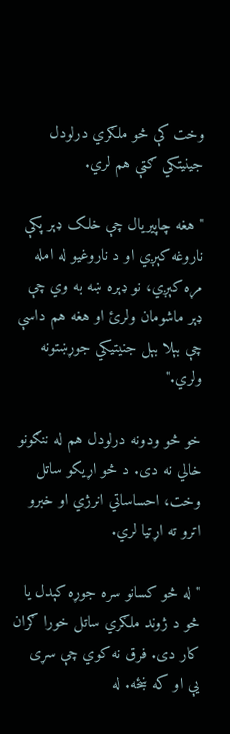وخت کې څو ملګري درلودل جینیتکي ګټې هم لري.

"هغه چاپیریال چې خلک ډېر پکې ناروغه کېږي او د ناروغیو له امله مړه کېږي، نو ډېره ښه به وي چې ډېر ماشومان ولرئ او هغه هم داسې چې بېلا بېل جنیتیکي جوړښتونه ولري."

خو څو ودونه درلودل هم له ننګونو خالي نه دی. د څو اړیکو ساتل وخت، احساساتي انرژي او خبرو اترو ته اړتیا لري.

"له څو کسانو سره جوړه کېدل یا څو د ژوند ملګري ساتل خورا ګران کار دی. فرق نه کوي چې سړی یې او که ښځه. له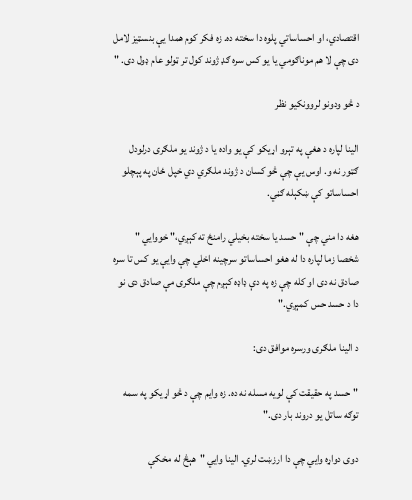اقتصادي، او احساساتي پلوه دا سخته ده. زه فکر کوم همدا یې بنسټیز لامل دی چې لا هم موناګومي یا یو کس سره ګډ ژوند کول تر ټولو عام ډول دی. "

د څو ودونو لروونکیو نظر

الینا لپاره د هغې په تېرو اړیکو کې یو واده یا د ژوند یو ملګری درلودل ګټور نه و. اوس یې چې څو کسان د ژوند ملګري دي خپل ځان په پېچلو احساساتو کې ښکېله ګڼي.

هغه دا مني چې "حسد یا سخته بخیلي رامنځ ته کېږي،" خووايي " شخصا زما لپاره دا له هغو احساساتو سرچینه اخلي چې وايې یو کس تا سره صادق نه دی او کله چې زه په دې ډاډه کېږم چې ملګری مې صادق دی نو دا د حسد حس کمېږي."

د الینا ملګری ورسره موافق دی:

"حسد په حقیقت کې لویه مسله نه ده. زه وایم چې د څو اړیکو په سمه توګه ساتل یو دروند بار دی."

دوی دواړه وايي چې دا ارزښت لري. الینا وايي "هېڅ له مخکې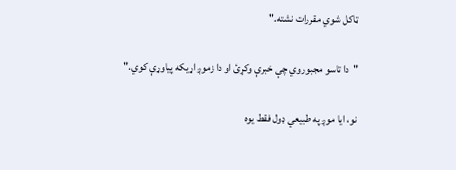ټاکل شوي مقررات نشته."

"دا تاسو مجبوروي چې خبرې وکړئ او دا زموږ اړیکه پیاوړې کوي."

نو، ایا موږ په طبیعي ډول فقط یوه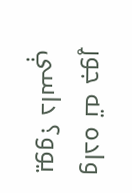واده ته جوړ یوو؟ داسې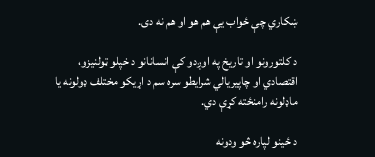ښکاري چې ځواب یې هم هو او هم نه دی.

د کلتورونو او تاریخ په اوږدو کې انسانانو د خپلو ټولنیزو، اقتصادي او چاپیریالي شرایطو سره سم د اړیکو مختلف ډولونه یا ماډلونه رامنځته کړې دي.

د ځینو لپاره څو ودونه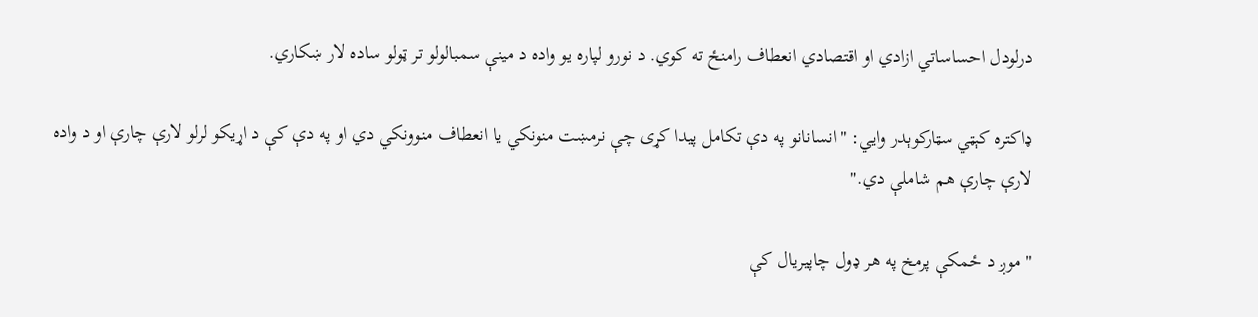درلودل احساساتي ازادي او اقتصادي انعطاف رامنځ ته کوي. د نورو لپاره یو واده د مینې سمبالولو تر ټولو ساده لار ښکاري.

ډاکتره کېټي سټارکوېدر وايي: "انسانانو په دې تکامل پیدا کړی چې نرمښت منونکي یا انعطاف منوونکي دي او په دې کې د اړیکو لرلو لارې چارې او د واده لارې چارې هم شاملې دي."

"موږ د ځمکې پرمخ په هر ډول چاپیریال کې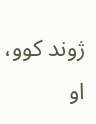ژوند کوو، او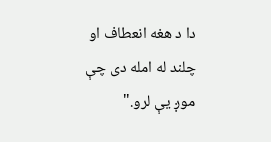دا د هغه انعطاف او چلند له امله دی چې موږ یې لرو."